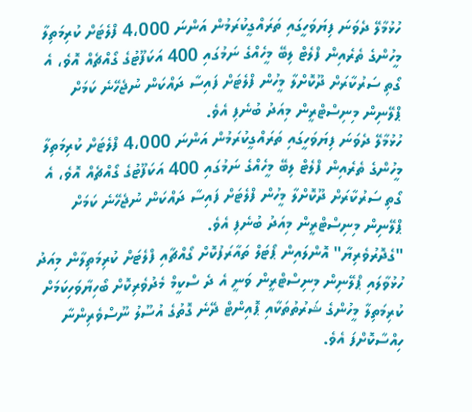ހުޅުމާލޭ ދެވަނަ ފިޔަވަހީގައި ތަރައްގީކުރަމުން އަންނަ 4،000 ފްލެޓަށް ކުރިމަތިލާ މީހުންގެ ތެރެއިން ފްލެޓް ލިބޭ މީހެއްގެ ނަމުގައި 400 އަކަފޫޓުގެ ގޯއްޗެއް އޮވެ، އެ ގޯތި ސަރުކާރަށް ދޫކޮށްލާ މީހުން ފްލެޓަށް ފައިސާ ދައްކަން ނުޖެހޭނެ ކަމަށް ޕްލޭނިން މިނިސްޓްރީން މިއަދު ބުނެފި އެވެ.
ހުޅުމާލޭ ދެވަނަ ފިޔަވަހީގައި ތަރައްގީކުރަމުން އަންނަ 4،000 ފްލެޓަށް ކުރިމަތިލާ މީހުންގެ ތެރެއިން ފްލެޓް ލިބޭ މީހެއްގެ ނަމުގައި 400 އަކަފޫޓުގެ ގޯއްޗެއް އޮވެ، އެ ގޯތި ސަރުކާރަށް ދޫކޮށްލާ މީހުން ފްލެޓަށް ފައިސާ ދައްކަން ނުޖެހޭނެ ކަމަށް ޕްލޭނިން މިނިސްޓްރީން މިއަދު ބުނެފި އެވެ.
"ގެދޮރުވެރިޔާ" އޮންލައިން ޕޯޓަލް ތައާރަފުކޮށް ގޯއްޗާއި ފްލެޓަށް ކުރިމަތިލާން މިއަދު ހުޅުވާލައި ޕްލޭނިން މިނިސްޓްރީން ވަނީ އެ ދެ ސްކީމް މެދުވެރިކޮށް ބޯހިޔާވަހިކަމަށް ކުރިމަތިލާ މީހުންގެ ޝަރުތުތަކާއި ޕޮއިންޓް ދޭނެ ގޮތުގެ އުސޫލު ނޫސްވެރިންނާ ހިއްސާކޮށްފަ އެވެ.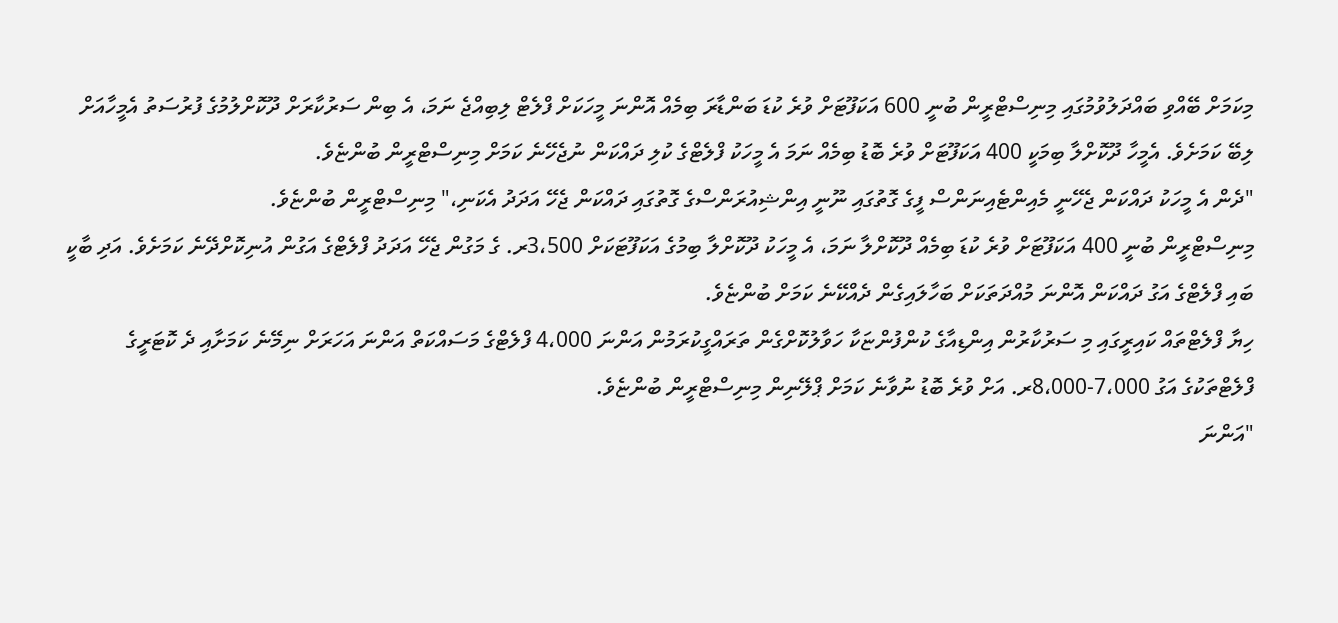މިކަމަށް ބޭއްވި ބައްދަލުވުމުގައި މިނިސްޓްރީން ބުނީ 600 އަކަފޫޓަށް ވުރެ ކުޑަ ބަންޑާރަ ބިމެއް އޮންނަ މީހަކަށް ފްލެޓް ލިބިއްޖެ ނަމަ، އެ ބިން ސަރުކާރަށް ދޫކޮށްލުމުގެ ފުރުސަތު އެމީހާއަށް ލިބޭ ކަމަށެވެ. އެމީހާ ދޫކޮށްލާ ބިމަކީ 400 އަކަފޫޓަށް ވުރެ ބޮޑު ބިމެއް ނަމަ އެ މީހަކު ފްލެޓްގެ ކުލި ދައްކަން ނުޖެހޭނެ ކަމަށް މިނިސްޓްރީން ބުންޏެވެ.
"ދެން އެ މީހަކު ދައްކަން ޖެހޭނީ މެއިންޓެއިނަންސް ފީގެ ގޮތުގައި ނޫނީ އިންޝިއުރަންސްގެ ގޮތުގައި ދައްކަން ޖެހޭ އަދަދު އެކަނި،" މިނިސްޓްރީން ބުންޏެވެ.
މިނިސްޓްރީން ބުނީ 400 އަކަފޫޓަށް ވުރެ ކުޑަ ބިމެއް ދޫކޮށްލާ ނަމަ، އެ މީހަކު ދޫކޮށްލާ ބިމުގެ އަކަފޫޓަކަށް 3،500ރ. ގެ މަގުން ޖެހޭ އަދަދު ފްލެޓްގެ އަގުން އުނިކޮށްދޭނެ ކަމަށެވެ. އަދި ބާކީ ބައި ފްލެޓްގެ އަގު ދައްކަން އޮންނަ މުއްދަތަކަށް ބަހާލައިގެން ދެއްކޭނެ ކަމަށް ބުންޏެވެ.
ހިޔާ ފްލެޓްތައް ކައިރީގައި މި ސަރުކާރުން އިންޑިއާގެ ކުންފުންޏަކާ ހަވާލުކޮށްގެން ތަރައްގީކުރަމުން އަންނަ 4،000 ފްލެޓްގެ މަސައްކަތް އަންނަ އަހަރަށް ނިމޭނެ ކަމަށާއި ދެ ކޮޓަރީގެ ފްލެޓްތަކުގެ އަގު 7،000-8،000ރ. އަށް ވުރެ ބޮޑު ނުވާނެ ކަމަށް ޕްލޭނިން މިނިސްޓްރީން ބުންޏެވެ.
"އަންނަ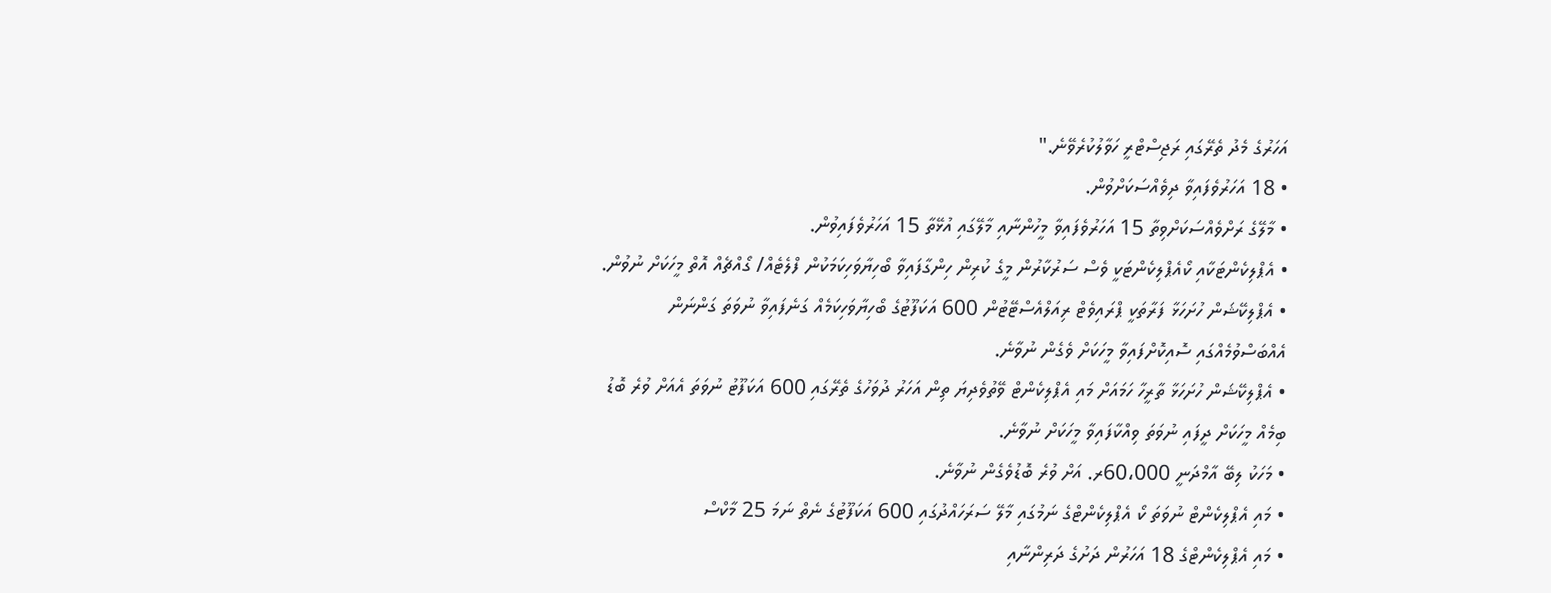އަހަރުގެ މެދު ތެރޭގައި ރަޖިސްޓްރީ ހަވާލުކުރެވޭނެ."
• 18 އަހަރުވެފައިވާ ދިވެއްސަކަށްވުން.
• މާލޭގެ ރަށްވެއްސަކަށްވިތާ 15 އަހަރުވެފައިވާ މީހުންނާއި މާލޭގައި އުޅޭތާ 15 އަހަރުވެފައިވުން.
• އެޕްލިކެންޓަކާއި ކޯއެޕްލިކެންޓަކީ ވެސް ސަރުކާރުން މީގެ ކުރިން ހިންގާފައިވާ ބޯހިޔާވަހިކަމަކުން ފްލެޓެއް/ ގޯއްޗެއް އޮތް މީހަކަށް ނުވުން.
• އެޕްލިކޭޝަން ހުށަހަޅާ ފަރާތަކީ ޕްރައިވެޓް ރިއަލްއެސްޓޭޓުން 600 އަކަފޫޓުގެ ބޯހިޔާވަހިކަމެއް ގަނެފައިވާ ނުވަތަ ގަންނަން އެއްބަސްވުމެއްގައި ސޮއިކޮށްފައިވާ މީހަކަށް ވެގެން ނުވާނެ.
• އެޕްލިކޭޝަން ހުށަހަޅާ ތާރީހާ ހަމައަށް މައި އެޕްލިކެންޓް ވޭތުވެދިޔަ ތިން އަހަރު ދުވަހުގެ ތެރޭގައި 600 އަކަފޫޓު ނުވަތަ އެއަށް ވުރެ ބޮޑު ބިމެއް މީހަކަށް ދީފައި ނުވަތަ ވިއްކާފައިވާ މީހަކަށް ނުވާނެ.
• މަހަކު ލިބޭ އާމްދަނީ 60،000ރ. އަށް ވުރެ ބޮޑުވެގެން ނުވާނެ.
• މައި އެޕްލިކެންޓް ނުވަތަ ކޯ އެޕްލިކެންޓްގެ ނަމުގައި މާލޭ ސަރަހައްދުގައި 600 އަކަފޫޓުގެ ނެތް ނަމަ 25 މާކްސް
• މައި އެޕްލިކެންޓްގެ 18 އަހަރުން ދަށުގެ ދަރިންނާއި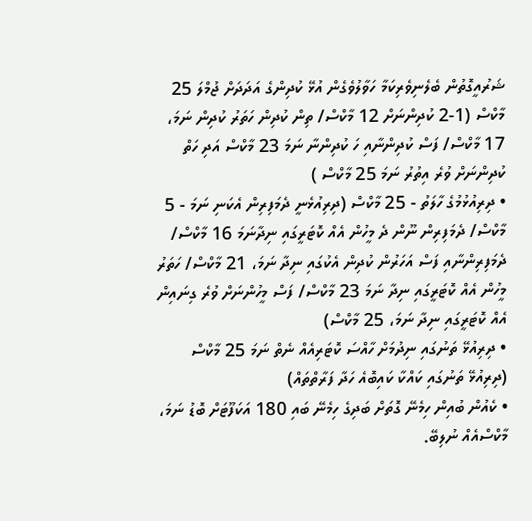ޝަރުއީގޮތުން ބެލެނިވެރިކަމާ ހަވާލުވެގެން އުޅޭ ކުދިންގެ އަދަދަށް ޖުމްލަ 25 މާކްސް (1-2 ކުދިންނަށް 12 މާކްސް/ ތިން ކުދިން ހަތަރު ކުދިން ނަމަ، 17 މާކްސް/ ފަސް ކުދިންނާއި ހަ ކުދިންނާ ނަމަ 23 މާކްސް އަދި ހަތް ކުދިންނަށް ވުރެ އިތުރު ނަމަ 25 މާކްސް )
• ދިރިއުޅުމުގެ ހާލަތު - 25 މާކްސް (ދިރިއުޅެނީ ދެމަފިރިން އެކަނި ނަމަ - 5 މާކްސް/ ދެމަފިރިން ނޫން ދެ މީހުން އެއް ކޮޓަރީގައި ނިދާނަމަ 16 މާކްސް/ ދެމަފިރިންނާއި ފަސް އަހަރުން ކުދިން އެކުގައި ނިދާ ނަމަ، 21 މާކްސް/ ހަތަރު މީހުން އެއް ކޮޓަރީގައި ނިދާ ނަމަ 23 މާކްސް/ ފަސް މީހުންނަށް ވުރެ ގިނައިން އެއް ކޮޓަރީގައި ނިދާ ނަމަ، 25 މާކްސް)
• ދިރިއުޅޭ ތަނުގައި ނިދުމަށް ހާއްސަ ކޮޓަރިއެއް ނެތް ނަމަ 25 މާކްސް (ދިރިއުޅޭ ތަނުގައި ކައްކާ ކައިބޮއެ ހަދާ ފަރާތްތައް)
• ކެއުން ބުއިން ހިމެނޭ ގޮތަށް ބަދިގެ ހިމެނޭ ބައި 180 އަކަފޫޓަށް ބޮޑު ނަމަ، މާކްސްއެއް ނުލިބޭ.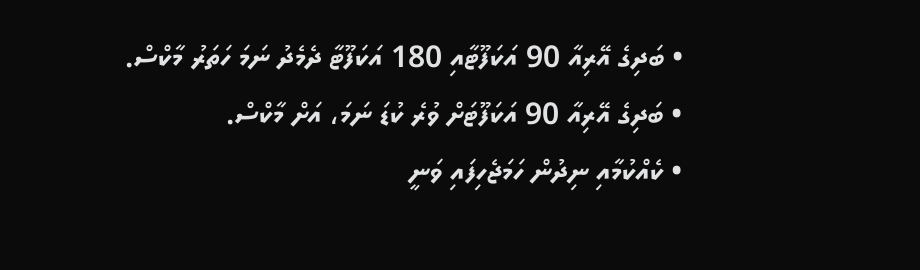• ބަދިގެ އޭރިއާ 90 އަކަފޫޓާއި 180 އަކަފޫޓާ ދެމެދު ނަމަ ހަތަރު މާކްސް.
• ބަދިގެ އޭރިއާ 90 އަކަފޫޓަށް ވުރެ ކުޑަ ނަމަ، އަށް މާކްސް.
• ކެއްކުމާއި ނިދުން ހަމަޖެހިފައި ވަނީ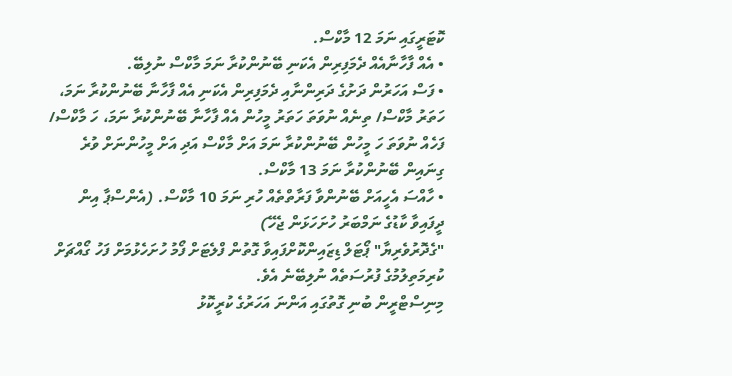ކޮޓަރީގައި ނަމަ 12 މާކްސް.
• އެއް ފާހާނާއެއް ދެމަފިރިން އެކަނި ބޭނުންކުރާ ނަމަ މާކްސް ނުލިބޭ.
• ފަސް އަހަރުން ދަށުގެ ދަރިންނާއި ދެމަފިރިން އެކަނި އެއް ފާހާނާ ބޭނުންކުރާ ނަމަ، ހަތަރު މާކްސް/ ތިނެއް ނުވަތަ ހަތަރު މީހުން އެއް ފާހާނާ ބޭނުންކުރާ ނަމަ، ހަ މާކްސް/ ފަހެއް ނުވަތަ ހަ މީހުން ބޭނުންކުރާ ނަމަ އަށް މާކްސް އަދި އަށް މީހުންނަށް ވުރެ ގިނައިން ބޭނުންކުރާ ނަމަ 13 މާކްސް.
• ހާއްސަ އެހީއަށް ބޭނުންވާ ފަރާތްތެއް ހުރި ނަމަ 10 މާކްސް. (އެންސްޕާ އިން ދީފައިވާ ކާޑުގެ ނަމްބަރު ހުށަހަޅަން ޖެހޭ)
"ގެދޮރުވެރިޔާ" ޕޯޓަލް ޑިޒައިންކޮށްފައިވާ ގޮތުން ފްލެޓަށް ފޯމު ހުށަހެޅުމަށް ފަހު ގޯއްޗަށް ކުރިމަތިލުމުގެ ފުރުސަތެއް ނުލިބޭނެ އެވެ.
މިނިސްޓްރީން ބުނި ގޮތުގައި އަންނަ އަހަރުގެ ކުރީކޮޅު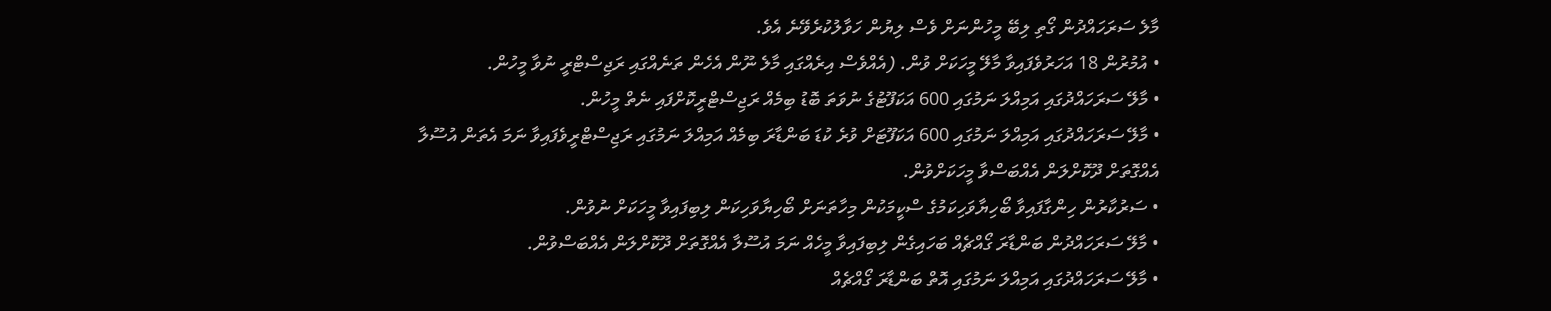މާލެ ސަރަހައްދުން ގޯތި ލިބޭ މީހުންނަށް ވެސް ލިޔުން ހަވާލުކުރެވޭނެ އެވެ.
• އުމުރުން 18 އަހަރުވެފައިވާ މާލޭ މީހަކަށް ވުން. (އެއްވެސް އިރެއްގައި މާލެ ނޫން އެހެން ތަނެއްގައި ރަޖިސްޓްރީ ނުވާ މީހުން.
• މާލޭ ސަރަހައްދުގައި އަމިއްލަ ނަމުގައި 600 އަކަފޫޓުގެ ނުވަތަ ބޮޑު ބިމެއް ރަޖިސްޓްރީކޮށްފައި ނެތް މީހުން.
• މާލޭ ސަރަހައްދުގައި އަމިއްލަ ނަމުގައި 600 އަކަފޫޓަށް ވުރެ ކުޑަ ބަންޑާރަ ބިމެއް އަމިއްލަ ނަމުގައި ރަޖިސްޓްރީވެފައިވާ ނަމަ އެތަން އުސޫލާ އެއްގޮތަށް ދޫކޮށްލަން އެއްބަސްވާ މީހަކަށްވުން.
• ސަރުކާރުން ހިންގާފައިވާ ބޯހިޔާވަހިކަމުގެ ސްކީމަކުން މިހާތަނަށް ބޯހިޔާވަހިކަން ލިބިފައިވާ މީހަކަށް ނުވުން.
• މާލޭ ސަރަހައްދުން ބަންޑާރަ ގޯއްޗެއް ބަހައިގެން ލިބިފައިވާ މީހެއް ނަމަ އުސޫލާ އެއްގޮތަށް ދޫކޮށްލަން އެއްބަސްވުން.
• މާލޭ ސަރަހައްދުގައި އަމިއްލަ ނަމުގައި އޮތް ބަންޑާރަ ގޯއްޗެއް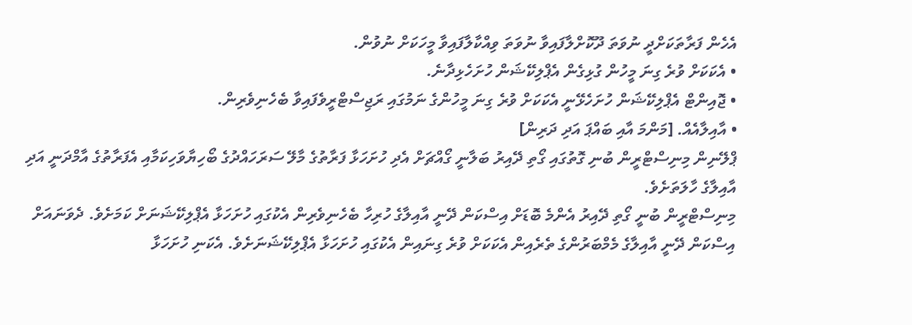އެހެން ފަރާތަކަށްދީ ނުވަތަ ދޫކޮށްލާފައިވާ ނުވަތަ ވިއްކާލާފައިވާ މީހަކަށް ނުވުން.
• އެކަކަށް ވުރެ ގިނަ މީހުން ގުޅިގެން އެޕްލިކޭޝަން ހުށަހެޅިދާނެ.
• ޖޮއިންޓް އެޕްލިކޭޝަން ހުށަހެޅޭނީ އެކަކަށް ވުރެ ގިނަ މީހުންގެ ނަމުގައި ރަޖިސްޓްރީވެފައިވާ ބެހެނިވެރިން.
• އާއިލާއެއް. [މަންމަ އާއި ބައްޕަ އަދި ދަރިން]
ޕްލޭނިން މިނިސްޓްރީން ބުނި ގޮތުގައި ގޯތި ދޭއިރު ބަލާނީ ގޯއްޗަށް އެދި ހުށަހަޅާ ފަރާތުގެ މާލޭ ސަރަހައްދުގެ ބޯހިޔާވަހިކަމާއި އެފަރާތުގެ އާމްދަނީ އަދި އާއިލާގެ ހާލަތަށެވެ.
މިނިސްޓްރީން ބުނީ ގޯތި ދޭއިރު އެންމެ ބޮޑަށް އިސްކަން ދޭނީ އާއިލާގެ ހުރިހާ ބެހެނިވެރިން އެކުގައި ހުށަހަޅާ އެޕްލިކޭޝަނަށް ކަމަށެވެ. ދެވަނައަށް އިސްކަން ދޭނީ އާއިލާގެ މެމްބަރުންގެ ތެރެއިން އެކަކަށް ވުރެ ގިނައިން އެކުގައި ހުށަހަޅާ އެޕްލިކޭޝަނަށެވެ. އެކަނި ހުށަހަޅާ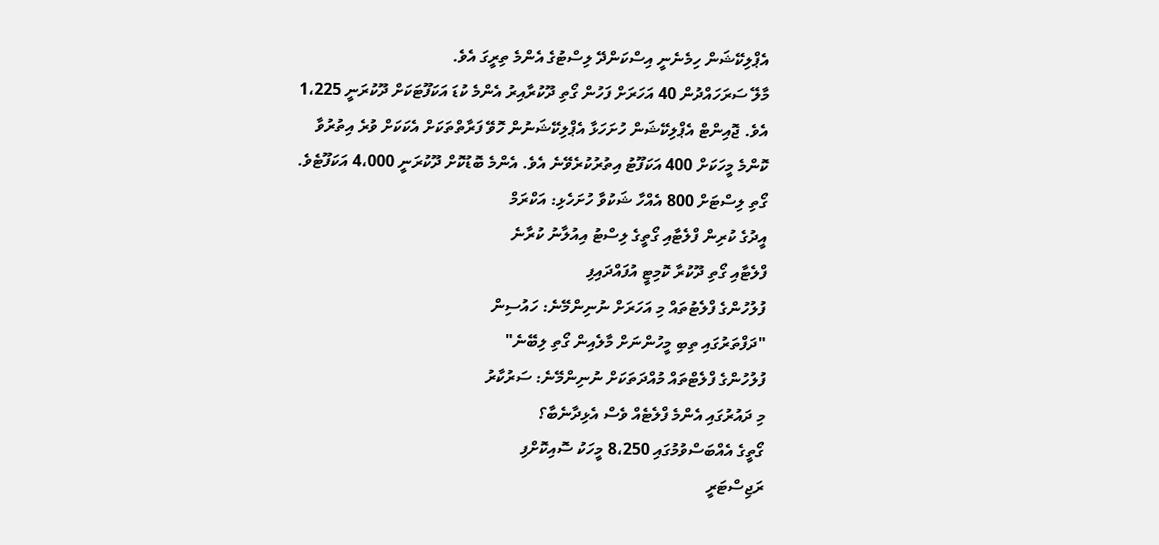އެޕްލިކޭޝަން ހިމެނެނީ އިސްކަންދޭ ލިސްޓުގެ އެންމެ ތިރީގަ އެވެ.
މާލޭ ސަރަހައްދުން 40 އަހަރަށް ފަހުން ގޯތި ދޫކުރާއިރު އެންމެ ކުޑަ އަކަފޫޓަކަށް ދޫކުރަނީ 1،225 އެވެ. ޖޮއިންޓް އެޕްލިކޭޝަން ހުށަހަޅާ އެޕްލިކޭޝަނުން ހޮވޭ ފަރާތްތަކަށް އެކަކަށް ވުރެ އިތުރުވާ ކޮންމެ މީހަކަށް 400 އަކަފޫޓު އިތުރުކުރެވޭނެ އެވެ. އެންމެ ބޮޑުކޮށް ދޫކުރަނީ 4،000 އަކަފޫޓެވެ.
ގޯތި ލިސްޓަށް 800 އެއްހާ ޝަކުވާ ހުށަހެޅި: އަކްރަމް
އީދުގެ ކުރިން ފްލެޓާއި ގޯތީގެ ލިސްޓު އިއުލާނު ކުރާނެ
ފްލެޓާއި ގޯތި ދޫކުރާ ކޮމިޓީ އުފައްދައިފި
ފުލުހުންގެ ފްލެޓުތައް މި އަހަރަށް ނުނިންމޭނެ: ހައުސިން
"ދަފްތަރުގައި ތިބި މީހުންނަށް މާލެއިން ގޯތި ލިބޭނެ"
ފުލުހުންގެ ފްލެޓްތައް މުއްދަތަކަށް ނުނިންމޭނެ: ސަރުކާރު
މި ދައުރުގައި އެންމެ ފްލެޓެއް ވެސް އެޅިދާނެބާ؟
ގޯތީގެ އެއްބަސްވުމުގައި 8،250 މީހަކު ސޮއިކޮށްފި
ރަޖިސްޓަރީ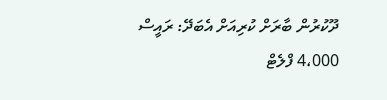ދޫކުރުން ބާރަށް ކުރިއަށް އެބަދޭ: ރައީސް
4،000 ފްލެޓް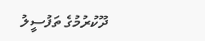ދޫކުރުމުގެ ތަފުސީލު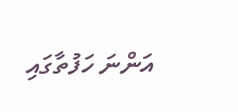އަންނަ ހަފުތާގައި